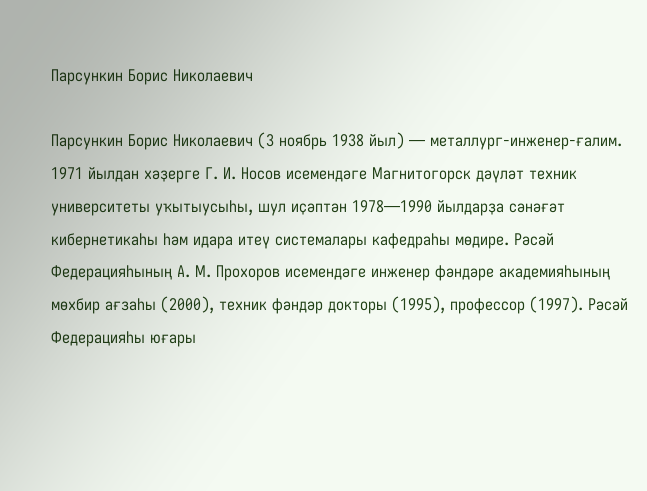Парсункин Борис Николаевич

Парсункин Борис Николаевич (3 ноябрь 1938 йыл) — металлург-инженер-ғалим. 1971 йылдан хәҙерге Г. И. Носов исемендәге Магнитогорск дәүләт техник университеты уҡытыусыһы, шул иҫәптән 1978—1990 йылдарҙа сәнәғәт кибернетикаһы һәм идара итеү системалары кафедраһы мөдире. Рәсәй Федерацияһының А. М. Прохоров исемендәге инженер фәндәре академияһының мөхбир ағзаһы (2000), техник фәндәр докторы (1995), профессор (1997). Рәсәй Федерацияһы юғары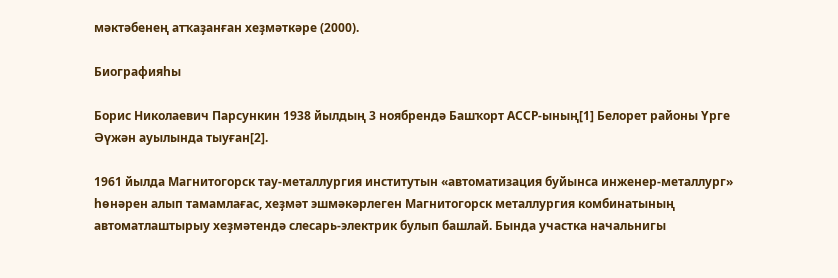мәктәбенең атҡаҙанған хеҙмәткәре (2000).

Биографияһы

Борис Николаевич Парсункин 1938 йылдың 3 ноябрендә Башҡорт АССР-ының[1] Белорет районы Үрге Әүжән ауылында тыуған[2].

1961 йылда Магнитогорск тау-металлургия институтын «автоматизация буйынса инженер-металлург» һөнәрен алып тамамлағас, хеҙмәт эшмәкәрлеген Магнитогорск металлургия комбинатының автоматлаштырыу хеҙмәтендә слесарь-электрик булып башлай. Бында участка начальнигы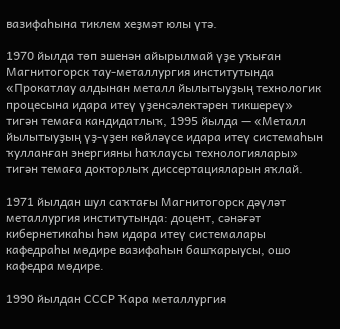вазифаһына тиклем хеҙмәт юлы үтә.

1970 йылда төп эшенән айырылмай үҙе уҡыған Магнитогорск тау-металлургия институтында «Прокатлау алдынан металл йылытыуҙың технологик процесына идара итеү үҙенсәлектәрен тикшереү» тигән темаға кандидатлыҡ, 1995 йылда — «Металл йылытыуҙың үҙ-үҙен көйләүсе идара итеү системаһын ҡулланған энергияны һаҡлаусы технологиялары» тигән темаға докторлыҡ диссертацияларын яҡлай.

1971 йылдан шул саҡтағы Магнитогорск дәүләт металлургия институтында: доцент, сәнәғәт кибернетикаһы һәм идара итеү системалары кафедраһы мөдире вазифаһын башҡарыусы, ошо кафедра мөдире.

1990 йылдан СССР Ҡара металлургия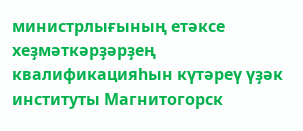министрлығының етәксе хеҙмәткәрҙәрҙең квалификацияһын күтәреү үҙәк институты Магнитогорск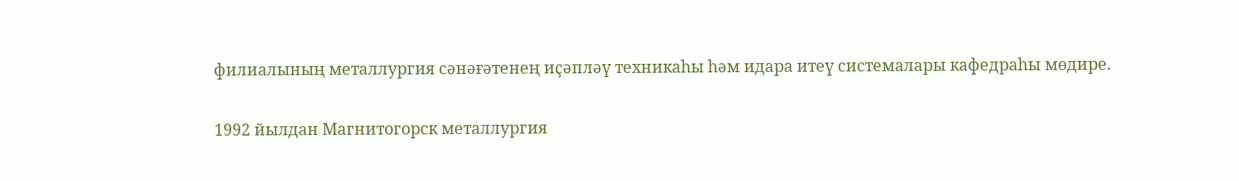филиалының металлургия сәнәғәтенең иҫәпләү техникаһы һәм идара итеү системалары кафедраһы мөдире.

1992 йылдан Магнитогорск металлургия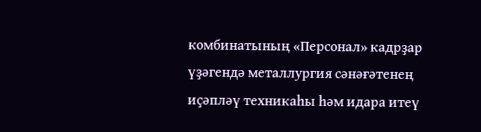комбинатының «Персонал» кадрҙар үҙәгендә металлургия сәнәғәтенең иҫәпләү техникаһы һәм идара итеү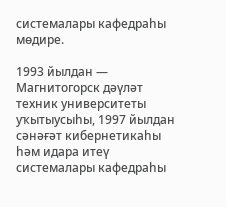системалары кафедраһы мөдире.

1993 йылдан — Магнитогорск дәүләт техник университеты уҡытыусыһы, 1997 йылдан сәнәғәт кибернетикаһы һәм идара итеү системалары кафедраһы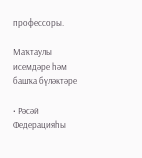профессоры.

Маҡтаулы исемдәре һәм башҡа бүләктәре

• Рәсәй Федерацияһы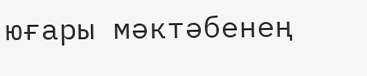юғары мәктәбенең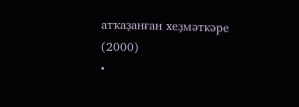атҡаҙанған хеҙмәткәре (2000)
•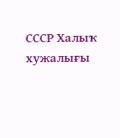СССР Халыҡ хужалығы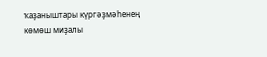ҡаҙаныштары күргәҙмәһенең көмөш миҙалы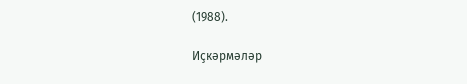(1988).

Иҫкәрмәләр